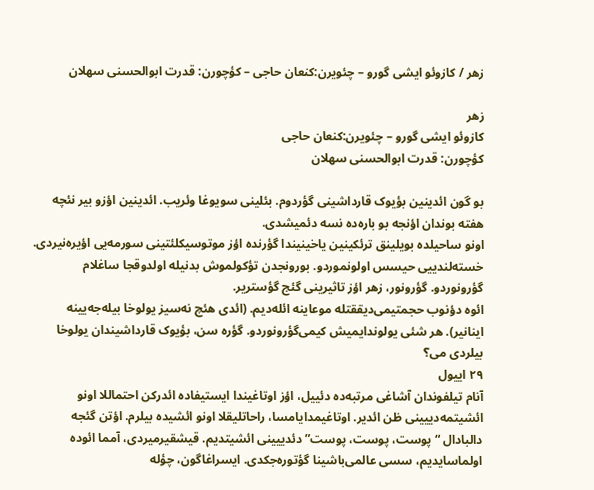زهر / کازوئو ایشی گورو – چئویرن:کنعان حاجی – کؤچورن: قدرت ابوالحسنی سهلان

زهر
کازوئو ایشی گورو – چئویرن:کنعان حاجی
کؤچورن: قدرت ابوالحسنی سهلان

بو گون ائدینین بؤیوک قارداشینی گؤردوم. بئلینی سویوغا وئریب. ائدینین اؤزو بیر نئچه هفته بوندان اؤنجه بو باره‌ده نسه دئمیشدی.
اونو ساحیلده بویلینق ترئکینین یاخینیندا گؤرنده اؤز موتوسیکلئتینی سورمه‌یی اؤیره‌نیردی. خسته‌لندییی حیسس اولونموردو. بورونجدن تؤکولموش بدنیله اولدوقجا ساغلام گؤرونوردو. گؤرونور، زهر اؤز تاثیرینی گئج گؤستریر.
ائوه دؤنوب حجمتیمی‌دیققتله موعاینه ائله‌دیم. (ائدی هئچ نه‌سیز یولوخا بیله‌جه‌یینه اینانیر). هر شئی یولوندایمیش کیمی‌گؤرونوردو. گؤره سن، بؤیوک قارداشیندان یولوخا بیلردی می؟
۲۹ اییول
آنام تیلفوندان آشاغی مرتبه‌ده دئییل، اؤز اوتاغیندا ایستیفاده ائدرکن احتماللا اونو ائشیتمه‌دییینی ظن ائدیر. اوتاغیمدایامسا، راحاتلیقلا اونو ائشیده بیلرم. اؤتن گئجه دالبادال “پوست، پوست، پوست” دئدییینی ائشیتدیم. قیشقیرمیردی، آمما ائوده اولماسایدیم، سسی عالمی‌باشینا گؤتوره‌جکدی. ایسراغاگون، چؤله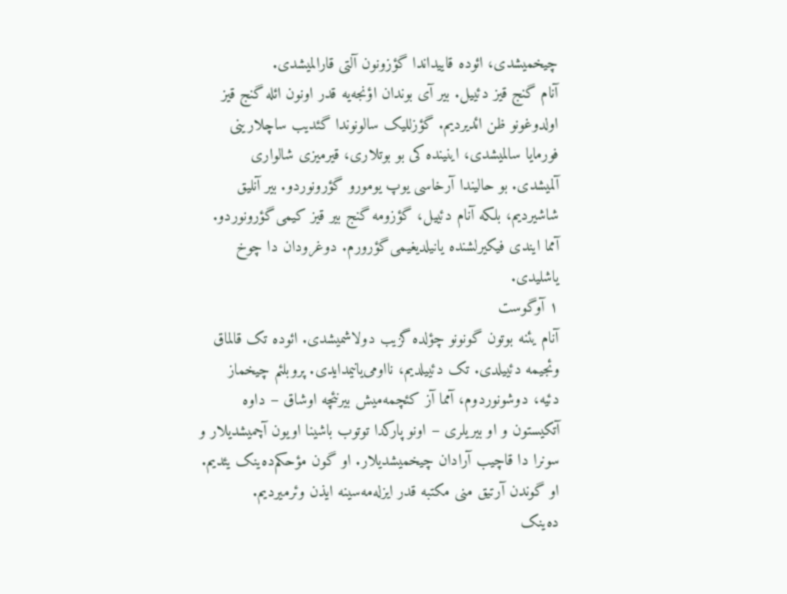چیخمیشدی، ائوده قاییداندا گؤزونون آلتی قارالمیشدی.
آنام گنج قیز دئییل. بیر آی بوندان اؤنجه‌یه قدر اونون ائله گنج قیز اولدوغونو ظن ائدیردیم. گؤزللیک سالونوندا گئدیب ساچلارینی فورمایا سالمیشدی، اینینده کی بو بوتلاری، قیرمیزی شالواری آلمیشدی. بو حالیندا آرخاسی یوپ یومورو گؤرونوردو. بیر آنلیق شاشیردیم، بلکه آنام دئییل، گؤزومه گنج بیر قیز کیمی‌گؤرونوردو. آمما ایندی فیکیرلشنده یانیلدیغیمی‌گؤرورم. دوغرودان دا چوخ یاشلیدی.
۱ آوگوست
آنام یئنه بوتون گونونو چؤلده گزیب دولاشمیشدی. ائوده تک قالماق وئجیمه دئییلدی. تک دئییلدیم، نااومی‌یانیمدایدی. پروبلئم چیخماز دئیه، دوشونوردوم، آمما آز کئچمه‌میش بیرنئچه اوشاق – داوه آتکیستون و او بیریلری – اونو پارکدا توتوب باشینا اویون آچمیشدیلار و سونرا دا قاچیب آرادان چیخمیشدیلار. او گون مؤحکم‌ده‌ینک یئدیم. او گوندن آرتیق منی مکتبه قدر ایزله‌مه‌سینه ایذن وئرمیردیم.
ده‌ینک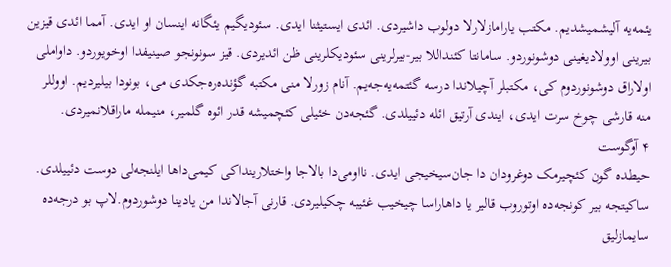یئمه‌یه آلیشمیشدیم. مکتب یارامازلارلا دولوب داشیردی. ائدی ایستیثنا ایدی. سئودیگیم یئگانه اینسان او ایدی. آمما ائدی قیزین بیرینی اوولادیغینی دوشونوردو. سامانتا کئنداللا بیر-بیرلرینی سئودیکلرینی ظن ائدیردی. قیز سونونجو صینیفدا اوخویوردو. داواملی اولاراق دوشونوردوم کی، مکتبلر آچیلاندا درسه گئتمه‌یه‌جه‌یم. آنام زورلا منی مکتبه گؤنده‌ره‌جکدی می، بونودا بیلیردیم. اووللر منه قارشی چوخ سرت ایدی، ایندی آرتیق ائله دئییلدی. گئجه‌دن خئیلی کئچمیشه قدر ائوه گلمیر، منیمله ماراقلانمیردی.
۴ آوگوست
حیطده گون کئچیرمک دوغرودان دا جان‌سیخیجی ایدی. نااومی‌دا بالاجا واختلارینداکی کیمی‌داها ایلنجه‌لی دوست دئییلدی. ساکیتجه بیر کونجه‌ده اوتوروب قالیر یا دا‌هاراسا چیخیب غئیبه چکیلیردی. قارنی آجالاندا من یادینا دوشوردوم.لاپ بو درجه‌ده سایمازلیق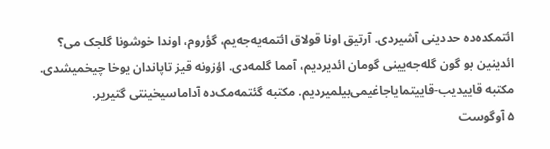ائتمکده‌ده حددینی آشیردی. آرتیق اونا قولاق ائتمه‌یه‌جه‌یم، گؤروم، اوندا خوشونا گلجک می؟
ائدینین بو گون گله‌جه‌یینی گومان ائدیردیم، آمما گلمه‌دی. اؤزونه قیز تاپاندان یوخا چیخمیشدی. مکتبه قاییدیب-قاییتمایاجاغیمی‌بیلمیردیم. مکتبه گئتمه‌مک‌ده آداما‌سیخینتی گتیریر.
۵ آوگوست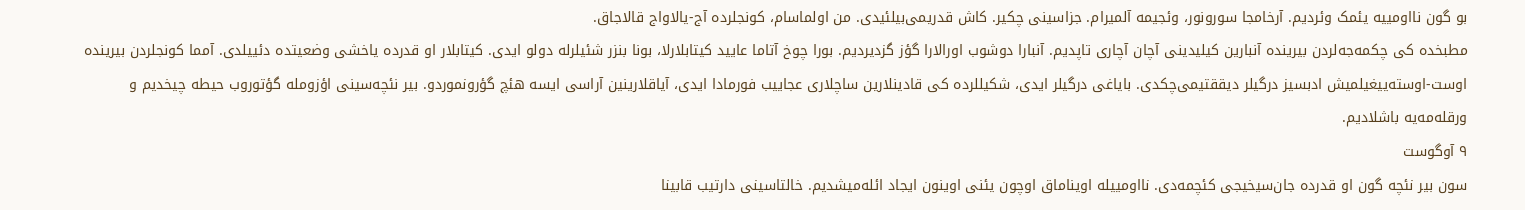بو گون نااومییه یئمک وئردیم. آرخامجا سورونور، وئجیمه آلمیرام. جزاسینی چکیر. کاش قدریمی‌بیلئیدی. من اولماسام، کونجلرده آج-یالاواج قالاجاق.
مطبخده کی چکمه‌جه‌لردن بیرینده آنبارین کیلیدینی آچان آچاری تاپدیم. آنبارا دوشوب اورالارا گؤز گزدیردیم. بورا چوخ آتاما عایید کیتابلارلا، بونا بنزر شئیلرله دولو ایدی. کیتابلار او قدرده یاخشی وضعیتده دئییلدی. آمما کونجلردن بیرینده اوست-اوسته‌ییغیلمیش ادبسیز درگیلر ‌دیققتیمی‌چکدی. بایاغی درگیلر ایدی، شکیللرده کی قادینلارین ساچلاری عجاییب فورمادا ایدی، آیاقلارینین آراسی ایسه هئچ گؤرونموردو. بیر نئچه‌سینی اؤزومله گؤتوروب حیطه چیخدیم و ورقله‌مه‌یه باشلادیم.
۹ آوگوست
سون بیر نئچه گون او قدرده جان‌سیخیجی کئچمه‌دی. نااومییله اویناماق اوچون یئنی اوینون ایجاد ائله‌میشدیم. خالتاسینی دارتیب قابینا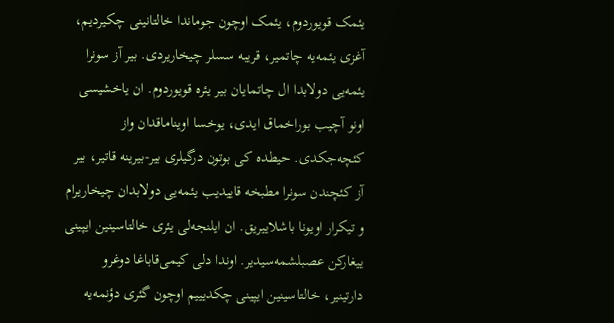یئمک قویوردوم، یئمک اوچون جوماندا خالتانینی چکیردیم، آغزی یئمه‌یه چاتمیر، قریبه سسلر چیخاریردی. بیر آز سونرا یئمه‌یی دولابدا ال چاتمایان بیر یئره قویوردوم. ان یاخشیسی اونو آچیب بوراخماق ایدی، یوخسا اویناماقدان واز کئچه‌جکدی. حیطده کی بوتون درگیلری بیر-بیرینه قاتیر، بیر آز کئچندن سونرا مطبخه قاییدیب یئمه‌یی دولابدان چیخاریرام و تیکرار اویونا باشلاییریق. ان ایلنجه‌لی یئری خالتاسینین ایپینی‌ ییغارکن عصبلشمه‌سیدیر. اوندا دلی کیمی‌قاباغا دوغرو دارتینیر، خالتاسینین ایپینی چکدیییم اوچون گئری دؤنمه‌یه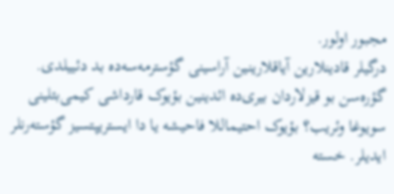مجبور اولور.
درگیلر قادینلارین آیاقلارینین آراسینی گؤسترمه‌سه‌ده بد دئییلدی. گؤره‌سن بو قیزلاردان بیری‌ده ائدینین بؤیوک قارداشی کیمی‌بئلینی سویوغا وئریب؟ بؤیوک احتیماللا فاحیشه یا دا ایستریپتسیز گؤسته‌رنلر ایدیلر. خسته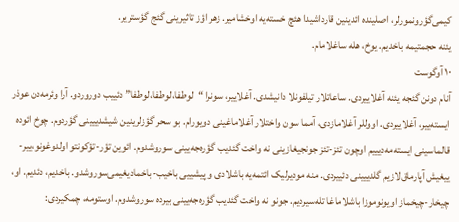کیمی‌گؤرونمورلر، اصلینده ائدینین قارداشیدا هئچ خسته‌یه اوخشامیر. زهر اؤز تاثیرینی گئج گؤستریر.
یئنه حجمتیمه باخدیم. یوخ، هله ساغلامام.
۱۰ آوگوست
آنام دونن گئجه یئنه آغلاییردی. ساعاتلار تیلفونلا دانیشدی. آغلاییر، سونرا “لوطفا،‌لوطفا،‌لوطفا” دئییب دوروردو. آرا وئرمه‌دن عوذر ایسته‌ییر، آغلاییردی. اووللر آغلامازدی، آمما سون واختلار آغلاماغینی دویورام. بو سحر گؤزلرینین شیشدییینی گؤردوم. چوخ ائوده قالماسینی ایسته‌مه‌دیییم اوچون تئز-تئز جونجیغازینی نه واخت گئدیب گؤره‌جه‌یینی سوروشدوم. ائوین تؤر-تؤکونتو اولدوغونو،‌ییر-ییغیش آپارماق‌لازیم گلدییینی دئییردی. منه مودیرلیک ائتمه‌یه باشلادی و پیشییی باخیب-باخمادیغیمی‌سوروشدو. باخدیم، دئدیم. او، چیخار-چیخماز اویونوموزا باشلاماغا تله‌سیردیم. جونو نه واخت گئدیب گؤره‌جه‌یینی بیر‌ده سوروشدوم. اوستومه، چمکیردی: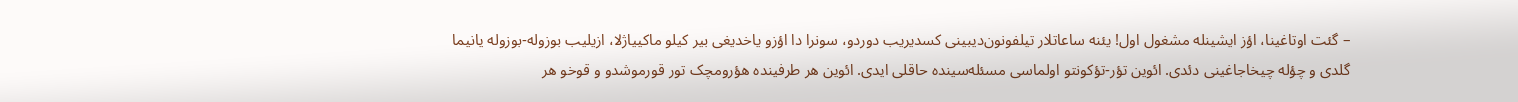– گئت اوتاغینا، اؤز ایشینله مشغول اول! یئنه ساعاتلار تیلفونون‌دیبینی کسدیریب دوردو، سونرا دا اؤزو یاخدیغی بیر کیلو ماکییاژلا، ازیلیب بوزوله-بوزوله یانیما گلدی و چؤله چیخاجاغینی دئدی. ائوین تؤر-تؤکونتو اولماسی مسئله‌سینده حاقلی ایدی. ائوین هر طرفینده هؤرومچک تور قورموشدو و قوخو هر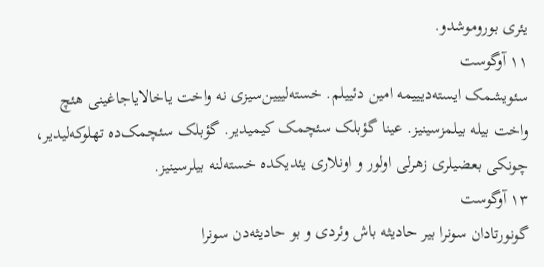یئری بوروموشدو.
۱۱ آوگوست
سئویشمک ایسته‌دیییمه امین دئییلم. خسته‌لییین‌سیزی نه واخت یاخالایاجاغینی هئچ واخت بیله بیلمزسینیز. عینا گؤبلک سئچمک کیمیدیر. گؤبلک سئچمک‌ده تهلوکه‌لیدیر، چونکی بعضیلری زهرلی اولور و اونلاری یئدیکده خسته‌لنه بیلرسینیز.
۱۳ آوگوست
گونورتادان سونرا بیر حادیثه باش وئردی و بو حادیثه‌دن سونرا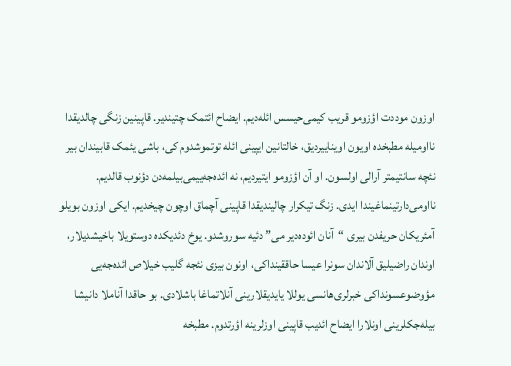اوزون موددت اؤزومو قریب کیمی‌حیسس ائله‌دیم. ایضاح ائتمک چتیندیر. قاپینین زنگی چالدیقدا نااومیله مطبخده اویون اویناییردیق، خالتانین ایپینی ائله توتموشدوم کی، باشی یئمک قابیندان بیر نئچه سانتیمتر آرالی اولسون. او آن اؤزومو ایتیردیم، نه ائده‌جه‌ییمی‌بیلمه‌دن دؤنوب قالدیم. نااومی‌دارتینماغیندا ایدی. زنگ تیکرار چالیندیقدا قاپینی آچماق اوچون چیخدیم. ایکی اوزون بویلو آمئریکان حریفدن بیری “آنان ائوده‌دیر می” دئیه سوروشدو. یوخ دئدیکده دوستویلا باخیشدیلار، اوندان راضیلیق آلاندان سونرا عیسا حاققینداکی، اونون بیزی نئجه گلیب خیلاص ائده‌جه‌یی مؤوضوعسونداکی خبرلری‌هانسی یوللا یایدیقلارینی آنلاتماغا باشلادی. بو حاقدا آناملا دانیشا بیله‌جکلرینی اونلارا ایضاح ائدیب قاپینی اوزلرینه اؤرتدوم. مطبخه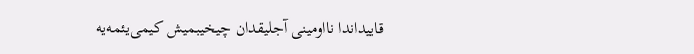قاییداندا نااومینی آجلیقدان چیخیبمیش کیمی‌یئمه‌یه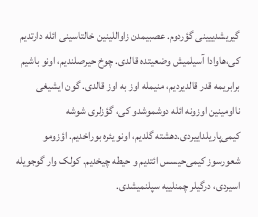گیریشدییینی گؤردوم. عصبیمدن زاواللینین خالتاسینی ائله دارتدیم کی،‌هاوادا آسیلمیش وضعیتده قالدی. چوخ حیرصلندیم، اونو باشیم برابریمه قدر قالدیردیم، منیمله اوز به اوز قالدی. گون ایشیغی نااومینین اوزونه ائله دوشموشدو کی، گؤزلری شوشه کیمی‌پاریلداییردی.دهشته گلدیم، اونو یئره بوراخدیم. اؤزومو شعورسوز کیمی‌حیسس ائتدیم و حیطه چیخدیم. کولک وار گوجویله اسیردی، درگیلر چمنلییه سپلنمیشدی.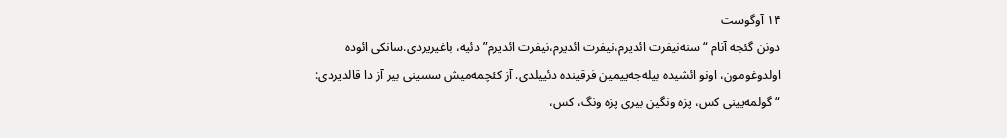۱۴ آوگوست
دونن گئجه آنام “سنه‌نیفرت ائدیرم،‌نیفرت ائدیرم،‌نیفرت ائدیرم” دئیه، باغیریردی.سانکی ائوده اولدوغومون، اونو ائشیده بیله‌جه‌ییمین فرقینده دئییلدی. آز کئچمه‌میش سسینی بیر آز دا قالدیردی: “گولمه‌یینی کس، پزه ونگین بیری پزه ونگ، کس،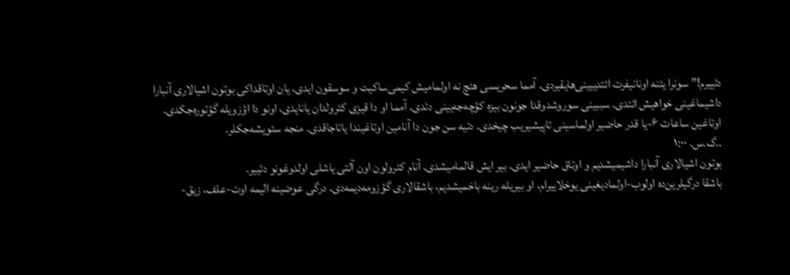دئییرم!” سونرا یئنه اونا‌نیفرت ائتدییینی‌هایقیردی. آمما سحریسی هئچ نه اولمامیش کیمی‌ساکیت و سوسقون ایدی، یان اوتاقداکی بوتون اشیالاری آنبارا داشیماغینی خواهیش ائتدی. سببینی سوروشدوقدا جونون بیزه کؤچه‌جه‌یینی دئدی. آمما او دا قیزی کئرولدان یانایدی، اونو دا اؤزویله گؤتوره‌جکدی. اوتاغین ساعات ۶-یا قدر حاضیر اولماسینی تاپیشیریب چیخدی. دئیه سن جون دا آنامین اوتاغیندا یاتاجاقدی. منجه سئویشه‌جکلر.
..گ.س. ۱:۰۰
بوتون اشیالاری آنبارا داشیمیشدیم و اوتاق حاضیر ایدی. بیر ایش قالمامیشدی. آنام کئرولون اون آلتی یاشلی اولدوغونو دئییر.
باشقا درگیلرین‌ده اولوب-اولمادیغینی یوخلاییرام، او بیریله رینه باخمیشدیم، باشقالاری گؤزومه‌دیمه‌دی. درگی عوضینه الیمه اوت-علف، زیق-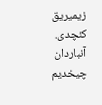زیمیریق کئچدی. آنباردان چیخدیم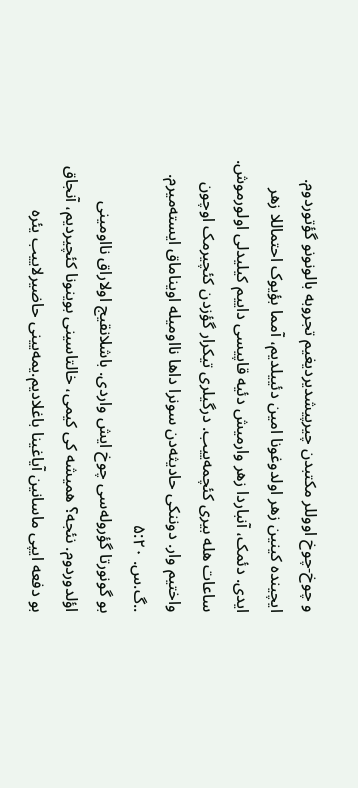و چوخ-چوخ اووللر مکتبدن چیرپیشدیردیغیم تجروبه بالونونو گؤتوردوم. ایچینده کینین زهر اولدوغونا امین دئییلدیم، آمما بؤیوک احتماللا زهر ایدی. دئمک، آنباردا زهر وارمیش دئیه قاپیسی داییم کیلیدلی اولورموش.
ساعات هله بیری کئچمه‌ییب. درگیلری تیکرار گؤزدن کئچیرمک اوچون واختیم وار. دوننکی حادیثه‌دن سونرا داها نااومیله اویناماق ایسته‌میرم.
..گ.س. ۵:۲۰
بو گونورتا گؤروله‌سی چوخ ایش واردی. باشلانقیج اولاراق نااومینی اؤلدوردوم. نئجه؟ همیشه کی کیمی، خالتاسینی بوینونا کئچیردیم، آنجاق بو دفعه ایپی ماسانین آیاغینا باغلادیم.یمه‌یینی حاضیرلاییب یئره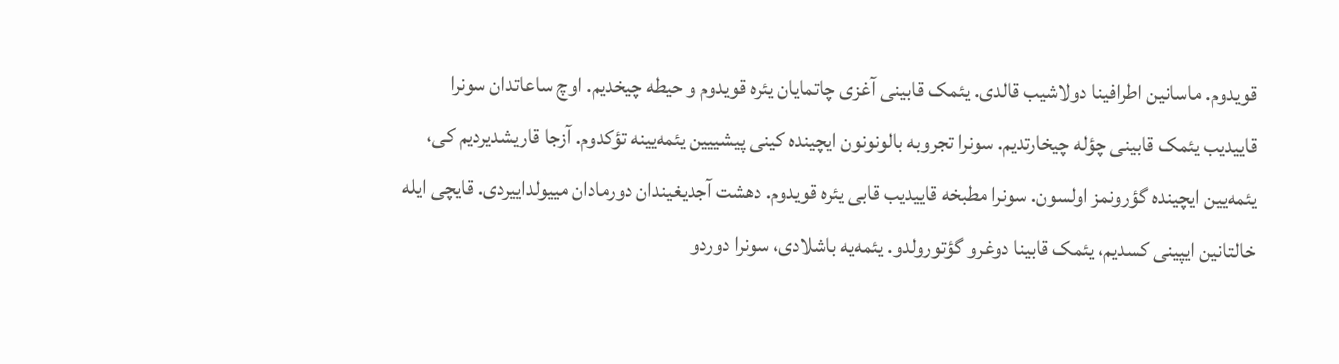قویدوم. ماسانین اطرافینا دولاشیب قالدی. یئمک قابینی آغزی چاتمایان یئره قویدوم و حیطه چیخدیم. اوچ ساعاتدان سونرا قاییدیب یئمک قابینی چؤله چیخارتدیم. سونرا تجروبه بالونونون ایچینده کینی پیشییین یئمه‌یینه تؤکدوم. آزجا قاریشدیردیم کی، یئمه‌یین ایچینده گؤرونمز اولسون. سونرا مطبخه قاییدیب قابی یئره قویدوم. دهشت آجدیغیندان دورمادان مییولداییردی. قایچی ایله خالتانین ایپینی کسدیم، یئمک قابینا دوغرو گؤتورولدو. یئمه‌یه باشلادی، سونرا دوردو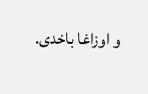و اوزاغا باخدی.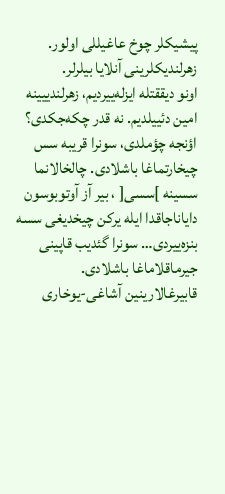پیشیکلر چوخ عاغیللی اولور. زهرلندیکلرینی آنلایا بیلرلر.
اونو ‌دیققتله ایزله‌ییردیم، زهرلندییینه امین دئییلدیم. نه قدر چکه‌جکدی؟ اؤنجه چؤملدی، سونرا قریبه سس چیخارتماغا باشلادی. چالخالانما سسینه ]سسی[ ، بیر آز آوتوبوسون دایاناجاقدا ایله یرکن چیخدیغی سسه بنزه‌ییردی… سونرا گئدیب قاپینی جیرماقلاماغا باشلادی. قابیرغالارینین آشاغی-یوخاری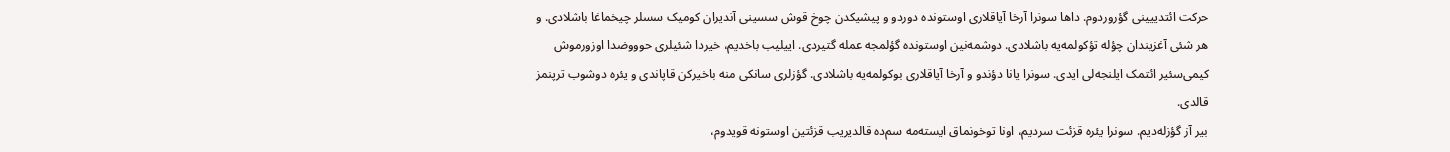حرکت ائتدییینی گؤروردوم. داها سونرا آرخا آیاقلاری اوستونده دوردو و پیشیکدن چوخ قوش سسینی آندیران کومیک سسلر چیخماغا باشلادی. و هر شئی آغزیندان چؤله تؤکولمه‌یه باشلادی. دوشمه‌نین اوستونده گؤلمجه عمله گتیردی. اییلیب باخدیم، خیردا شئیلری حوووضدا اوزورموش کیمی‌سئیر ائتمک ایلنجه‌لی ایدی. سونرا یانا دؤندو و آرخا آیاقلاری بوکولمه‌یه باشلادی. گؤزلری سانکی منه باخیرکن قاپاندی و یئره دوشوب ترپنمز قالدی.
بیر آز گؤزله‌دیم. سونرا یئره قزئت سردیم، اونا توخونماق ایسته‌مه سم‌ده قالدیریب قزئتین اوستونه قویدوم،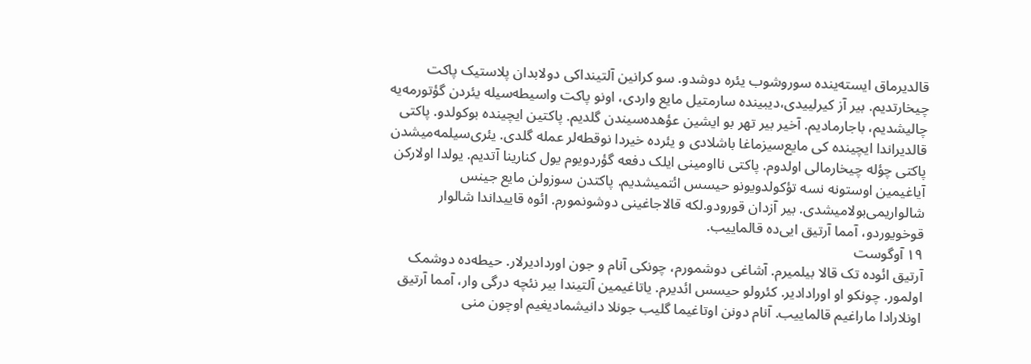قالدیرماق ایسته‌ینده سوروشوب یئره دوشدو. سو کرانین آلتینداکی دولابدان پلاستیک پاکت چیخارتدیم. بیر آز کیرلییدی،‌دیبینده سارمتیل مایع واردی، اونو پاکت واسیطه‌سیله یئردن گؤتورمه‌یه چالیشدیم، باجارمادیم. آخیر بیر تهر بو ایشین عؤهده‌سیندن گلدیم. پاکتین ایچینده بوکولدو. پاکتی قالدیراندا ایچینده کی مایع‌سیزماغا باشلادی و یئرده خیردا نوقطه‌لر عمله گلدی. یئری‌سیلمه‌میشدن پاکتی چؤله چیخارمالی اولدوم. پاکتی نااومینی ایلک دفعه گؤردویوم یول کنارینا آتدیم. یولدا اولارکن آیاغیمین اوستونه نسه تؤکولدویونو حیسس ائتمیشدیم. پاکتدن سوزولن مایع جینس شالواریمی‌بولامیشدی. بیر آزدان قورودو.لکه قالاجاغینی دوشونمورم. ائوه قاییداندا شالوار قوخویوردو، آمما آرتیق ایی‌ده قالماییب.
۱۹ آوگوست
آرتیق ائوده تک قالا بیلمیرم. آشاغی دوشمورم، چونکی آنام و جون اوردادیرلار. حیطه‌ده دوشمک اولمور. چونکو او اورادادیر. کئرولو حیسس ائدیرم. یاتاغیمین آلتیندا بیر نئچه درگی وار، آمما آرتیق اونلارادا ماراغیم قالماییب. آنام دونن اوتاغیما گلیب جونلا دانیشمادیغیم اوچون منی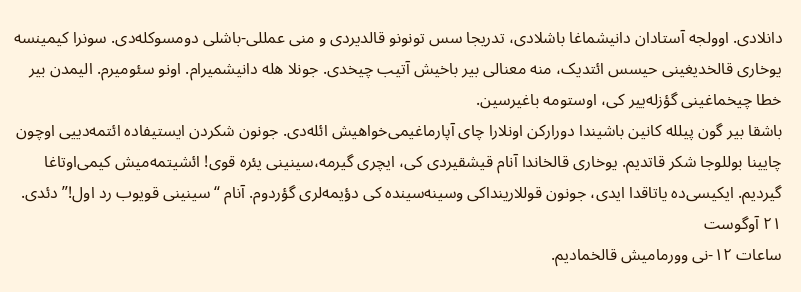دانلادی. اوولجه آستادان دانیشماغا باشلادی، تدریجا سس تونونو قالدیردی و منی عمللی-باشلی دومسوکله‌دی. سونرا کیمینسه یوخاری قالخدیغینی حیسس ائتدیک، منه معنالی بیر باخیش آتیب چیخدی. جونلا هله دانیشمیرام. اونو سئومیرم. الیمدن بیر خطا چیخماغینی گؤزله‌ییر کی، اوستومه باغیرسین.
باشقا بیر گون پیلله کانین باشیندا دورارکن اونلارا چای آپارماغیمی‌خواهیش ائله‌دی. جونون شکردن ایستیفاده ائتمه‌دییی اوچون چایینا بوللوجا شکر قاتدیم. یوخاری قالخاندا آنام قیشقیردی کی، ایچری گیرمه،‌سینینی یئره قوی! ائشیتمه‌میش کیمی‌اوتاغا گیردیم. ایکیسی‌ده یاتاقدا ایدی، جونون قوللارینداکی و‌سینه‌سینده کی دؤیمه‌لری گؤردوم. آنام “سینینی قویوب رد اول!” دئدی.
۲۱ آوگوست
ساعات ۱۲-نی وورمامیش قالخمادیم.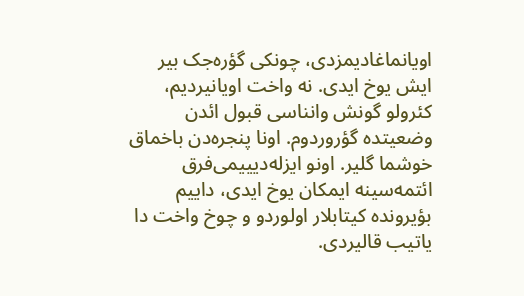اویانماغا‌دیمزدی، چونکی گؤره‌جک بیر ایش یوخ ایدی. نه واخت اویانیردیم، کئرولو گونش وانناسی قبول ائدن وضعیتده گؤروردوم. اونا پنجره‌دن باخماق خوشما گلیر. اونو ایزله‌دیییمی‌فرق ائتمه‌سینه ایمکان یوخ ایدی، داییم بؤیرونده کیتابلار اولوردو و چوخ واخت دا یاتیب قالیردی.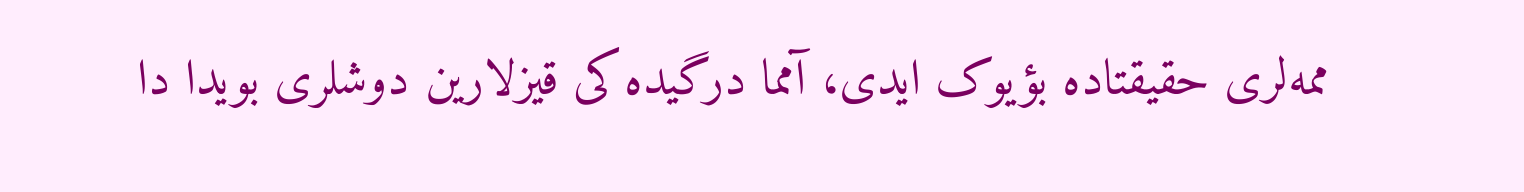ممه‌لری حقیقتا‌ده بؤیوک ایدی، آمما درگیده کی قیزلارین دوشلری بویدا دا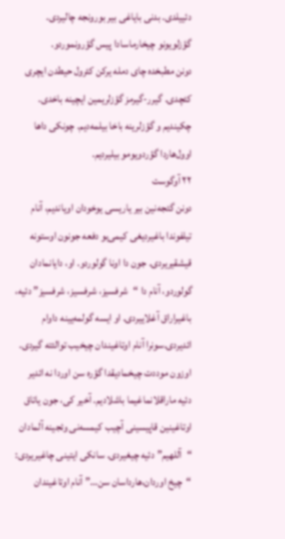دئییلدی. بدنی بایاغی بیر بورونجه چالیردی. گؤزلویونو چیخارماسادا پیس گؤرونموردو.
دونن مطبخده چای دمله یرکن کئرول حیطدن ایچری کئچدی. گیرر-گیرمز گؤزلریمین ایچینه باخدی. چکیندیم و گؤزلرینه باخا بیلمه‌دیم. چونکی داها اوول‌هاردا گؤردویومو بیلیردیم.
۲۲ آوگوست
دونن گئجه‌نین بیر یاریسی یوخودان اویاندیم، آنام تیلفوندا باغیردیغی کیمی‌بو دفعه جونون اوستونه قیشقیریردی. جون دا اونا گولوردو. او، دایانمادان گولوردو، آنام دا “شرفسیز، شرفسیز، شرفسیز” دئیه، باغیراراق آغلاییردی. او ایسه گولمه‌یینه داوام ائدیردی.سونرا آنام اوتاغیندان چیخیب توالئته گیردی. اوزون موددت چیخمادیقدا گؤره سن اوردا نه ائدیر دئیه ماراقلانماغیما باشلادیم. آخیر کی، جون یاتاق اوتاغینین قاپیسینی آچیب کیمسه‌نی وئجینه آلمادان “آللهیم” دئیه چیغیردی. سانکی ایتینی چاغیریردی: “چیخ اوردان،‌هارداسان سن…” آنام اوتاغیندان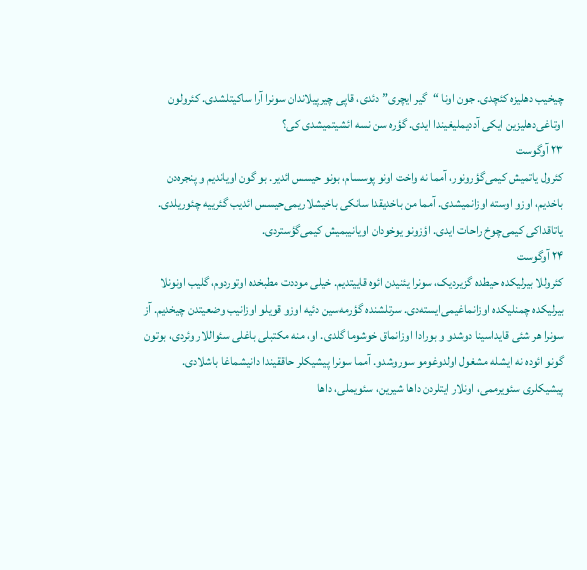چیخیب ‌دهلیزه کئچدی. جون اونا “گیر ایچری” دئدی، قاپی چیرپیلاندان سونرا آرا ساکیتلشدی. کئرولون اوتاغی‌دهلیزین ایکی آددیملیغیندا ایدی. گؤره سن نسه ائشیتمیشدی کی؟
۲۳ آوگوست
کئرول یاتمیش کیمی‌گؤرونور، آمما نه واخت اونو پوسسام، بونو حیسس ائدیر. بو گون اویاندیم و پنجره‌دن باخدیم، اوزو اوسته اوزانمیشدی. آمما من باخدیقدا سانکی باخیشلاریمی‌حیسس ائدیب گئرییه چئوریلدی. یاتاقداکی کیمی‌چوخ راحات ایدی. اؤزونو یوخودان اویانیبمیش کیمی‌گؤستردی.
۲۴ آوگوست
کئروللا بیرلیکده حیطده گزیردیک، سونرا یئنیدن ائوه قاییتدیم. خیلی موددت مطبخده اوتوردوم، گلیب اونونلا بیرلیکده چمنلیکده اوزانماغیمی‌ایسته‌دی. سرتلشنده گؤرمه‌سین دئیه اوزو قویلو اوزانیب وضعیتدن چیخدیم. آز سونرا هر شئی قایداسینا دوشدو و بورادا اوزانماق خوشوما گلدی. او، منه مکتبلی باغلی سئواللار وئردی، بوتون گونو ائوده نه ایشله مشغول اولدوغومو سوروشدو. آمما سونرا پیشیکلر حاققیندا دانیشماغا باشلادی. پیشیکلری سئویرممی، اونلار ایتلردن داها شیرین، سئویملی، داها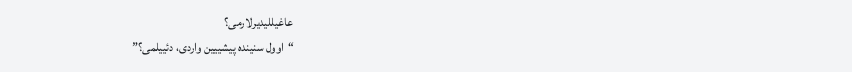عاغیللیدیرلارمی؟
“اوول سنینده پیشییین واردی، دئییلمی؟”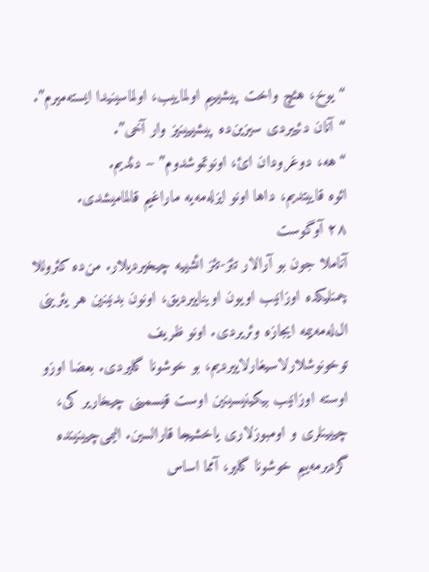“یوخ، هئچ واخت پیشیییم اولماییب، اولماسینیدا ایسته‌میرم”.
“آنان دئییردی ‌سیزین‌ده پیشییینیز وار آخی”.
“هه، دوغرودان ائ، اونوتموشدوم” – دئدیم.
ائوه قاییتدیم، داها اونو ایزله‌مه‌یه ماراغیم قالمامیشدی.
۲۸ آوگوست
آناملا جون بو آرالار تئز-تئز ائشییه چیخیردیلار. من‌ده کئروللا چمنلیکده اوزانیب اویون اویناییردیق، اونون بدنینین هر یئرینی ال‌له‌مه‌ییمه ایجازه وئریردی. اونو ظریف توخونوشلارلا‌سیغارلاییردیم، بو خوشونا گلیردی. بعضا اوزو اوسته اوزانیب بیکینیسینین اوست قیسمینی چیخاریر کی، چییینلری و اومبوزلاری یاخشیجا قارالسین. الیمی‌چیینینده گزدیرمه‌ییم خوشونا گلیر، آمما اساس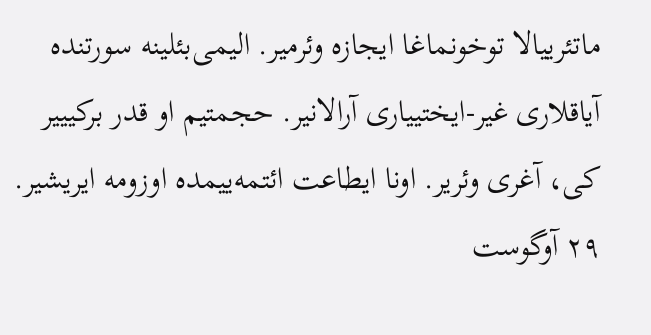ماتئرییالا توخونماغا ایجازه وئرمیر. الیمی‌بئلینه سورتنده آیاقلاری غیر-ایختییاری آرالانیر. حجمتیم او قدر برکیییر کی، آغری وئریر. اونا ایطاعت ائتمه‌ییمده اوزومه ایریشیر.
۲۹ آوگوست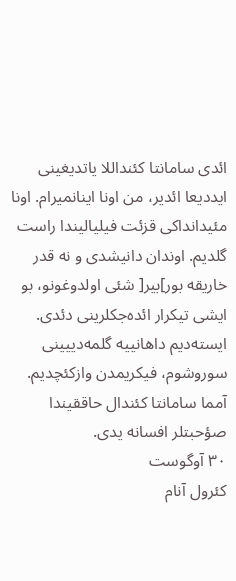ائدی سامانتا کئنداللا یاتدیغینی ایددیعا ائدیر، من اونا اینانمیرام. اونا مئیدانداکی قزئت فیلیالیندا راست گلدیم. اوندان دانیشدی و نه قدر خاریقه بور]بیر[ شئی اولدوغونو، بو ایشی تیکرار ائده‌جکلرینی دئدی. ایسته‌دیم داها‌نییه گلمه‌دییینی سوروشوم، فیکریمدن وازکئچدیم. آمما سامانتا کئندال حاققیندا صؤحبتلر افسانه یدی.
۳۰ آوگوست
کئرول آنام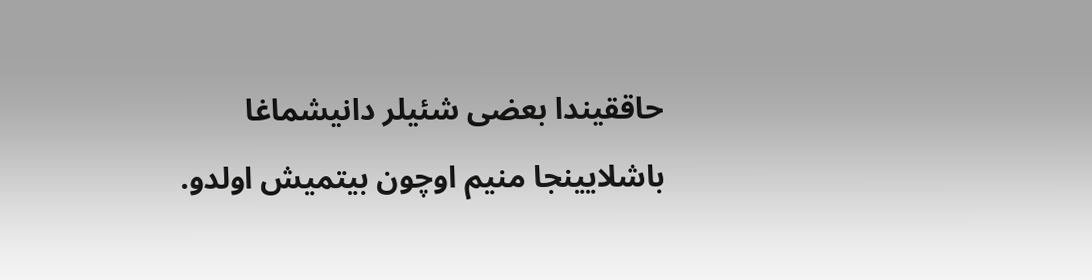حاققیندا بعضی شئیلر دانیشماغا باشلایینجا منیم اوچون بیتمیش اولدو.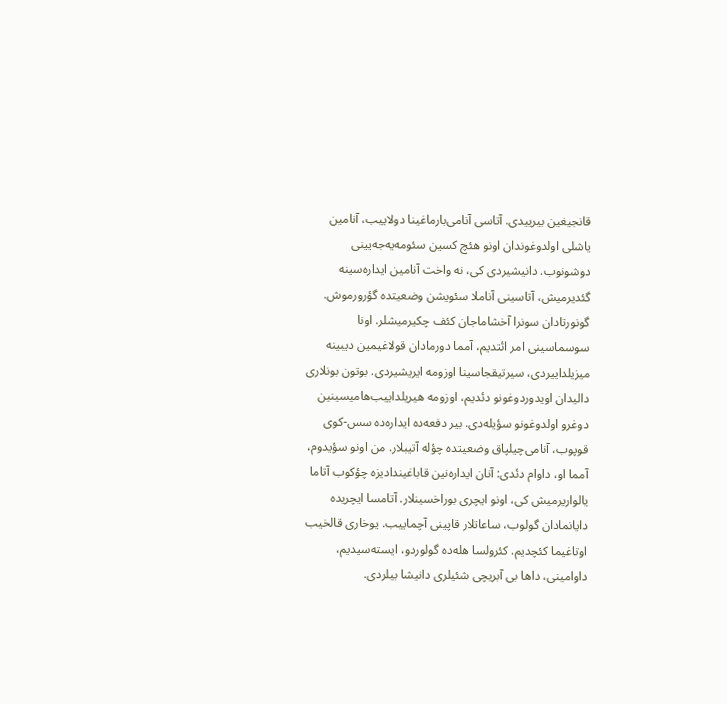قانجیغین بیرییدی. آتاسی آنامی‌بارماغینا دولاییب، آنامین یاشلی اولدوغوندان اونو هئچ کسین سئومه‌یه‌جه‌یینی دوشونوب. دانیشیردی کی، نه واخت آنامین ایداره‌سینه گئدیرمیش، آتاسینی آناملا سئویشن وضعیتده گؤرورموش. گونورتادان سونرا آخشاماجان کئف چکیرمیشلر. اونا سوسماسینی امر ائتدیم، آمما دورمادان قولاغیمین ‌دیبینه میزیلداییردی،‌ سیرتیقجاسینا اوزومه ایریشیردی. بوتون بونلاری دالیدان اویدوردوغونو دئدیم، اوزومه هیریلداییب‌هامیسینین دوغرو اولدوغونو سؤیله‌دی. بیر دفعه‌ده ایداره‌ده سس-کوی قوپوب، آنامی‌چیلپاق وضعیتده چؤله آتیبلار. من اونو سؤیدوم، آمما او، داوام دئدی: آنان ایداره‌نین قاباغیندا‌دیزه چؤکوب آتاما یالواریرمیش کی، اونو ایچری بوراخسینلار. آتامسا ایچریده دایانمادان گولوب، ساعاتلار قاپینی آچماییب. یوخاری قالخیب اوتاغیما کئچدیم. کئرولسا هله‌ده گولوردو، ایسته‌سیدیم، داوامینی، داها بی آبریچی شئیلری دانیشا بیلردی.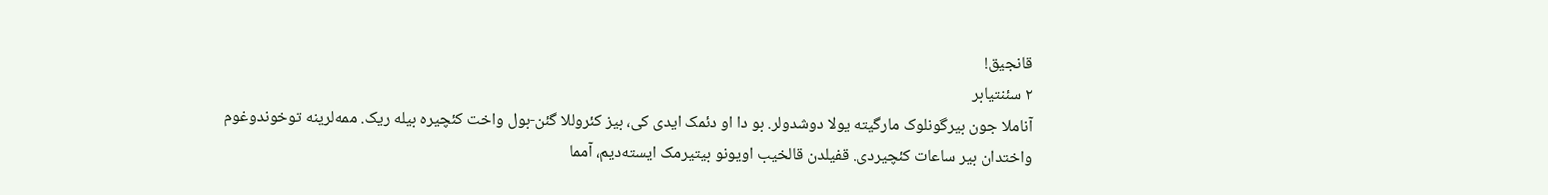قانجیق!
۲ سئنتیابر
آناملا جون بیرگونلوک مارگیته یولا دوشدولر. بو دا او دئمک ایدی کی، بیز کئروللا گئن-بول واخت کئچیره بیله ریک. ممه‌لرینه توخوندوغوم واختدان بیر ساعات کئچیردی. قفیلدن قالخیب اویونو بیتیرمک ایسته‌دیم، آمما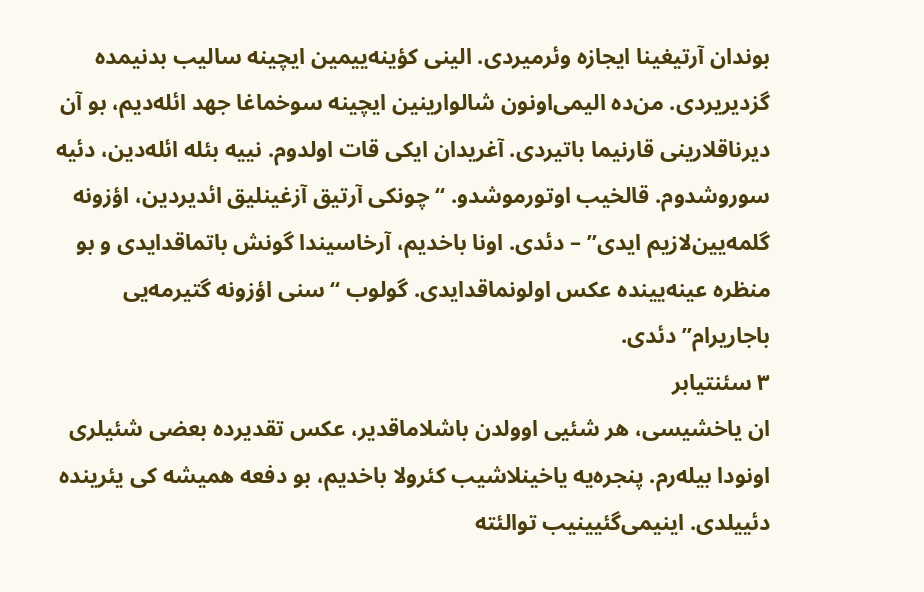بوندان آرتیغینا ایجازه وئرمیردی. الینی کؤینه‌ییمین ایچینه سالیب بدنیمده گزدیریردی. من‌ده الیمی‌اونون شالوارینین ایچینه سوخماغا‌ جهد ائله‌دیم، بو آن‌ دیرناقلارینی قارنیما باتیردی. آغریدان ایکی قات اولدوم. نییه بئله ائله‌دین، دئیه سوروشدوم. قالخیب اوتورموشدو. “چونکی آرتیق آزغینلیق ائدیردین، اؤزونه گلمه‌یین‌لازیم ایدی” – دئدی. اونا باخدیم، آرخاسیندا گونش باتماقدایدی و بو منظره عینه‌یینده عکس اولونماقدایدی. گولوب “سنی اؤزونه گتیرمه‌یی باجاریرام” دئدی.
۳ سئنتیابر
ان یاخشیسی، هر شئیی اوولدن باشلاماقدیر، عکس تقدیرده بعضی شئیلری اونودا بیله‌رم. پنجره‌یه یاخینلاشیب کئرولا باخدیم، بو دفعه همیشه کی یئرینده دئییلدی. اینیمی‌گئیینیب توالئته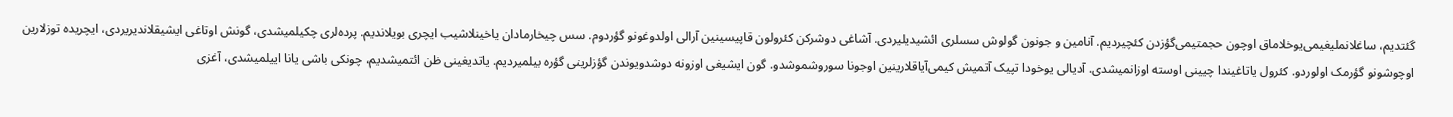گئتدیم، ساغلانملیغیمی‌یوخلاماق اوچون حجمتیمی‌گؤزدن کئچیردیم. آنامین و جونون گولوش سسلری ائشیدیلیردی. آشاغی دوشرکن کئرولون قاپیسینین آرالی اولدوغونو گؤردوم. سس چیخارمادان یاخینلاشیب ایچری بویلاندیم. پرده‌لری چکیلمیشدی، گونش اوتاغی ایشیقلاندیریردی، ایچریده توزلارین اوچوشونو گؤرمک اولوردو. کئرول یاتاغیندا چیینی اوسته اوزانمیشدی. آدیالی یوخودا تپیک آتمیش کیمی‌آیاقلارینین اوجونا سوروشموشدو. گون ایشیغی اوزونه دوشدویوندن گؤزلرینی گؤره بیلمیردیم. یاتدیغینی ظن ائتمیشدیم، چونکی باشی یانا اییلمیشدی، آغزی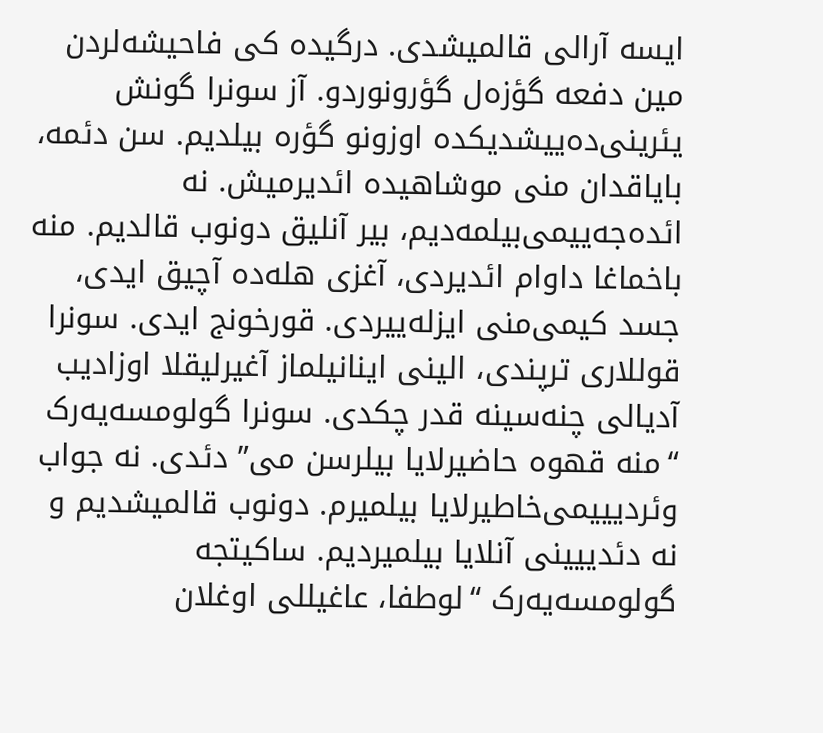ایسه آرالی قالمیشدی. درگیده کی فاحیشه‌لردن مین دفعه گؤزه‌ل گؤرونوردو. آز سونرا گونش یئرینی‌ده‌ییشدیکده اوزونو گؤره بیلدیم. سن دئمه، بایاقدان منی موشاهیده ائدیرمیش. نه ائده‌جه‌ییمی‌بیلمه‌دیم، بیر آنلیق دونوب قالدیم. منه باخماغا داوام ائدیردی، آغزی هله‌ده آچیق ایدی، جسد کیمی‌منی ایزله‌ییردی. قورخونج ایدی. سونرا قوللاری ترپندی، الینی اینانیلماز آغیرلیقلا اوزادیب آدیالی چنه‌سینه قدر چکدی. سونرا گولومسه‌یه‌رک “منه قهوه حاضیرلایا بیلرسن می” دئدی. نه جواب وئردیییمی‌خاطیرلایا بیلمیرم. دونوب قالمیشدیم و نه دئدییینی آنلایا بیلمیردیم. ساکیتجه گولومسه‌یه‌رک “لوطفا، عاغیللی اوغلان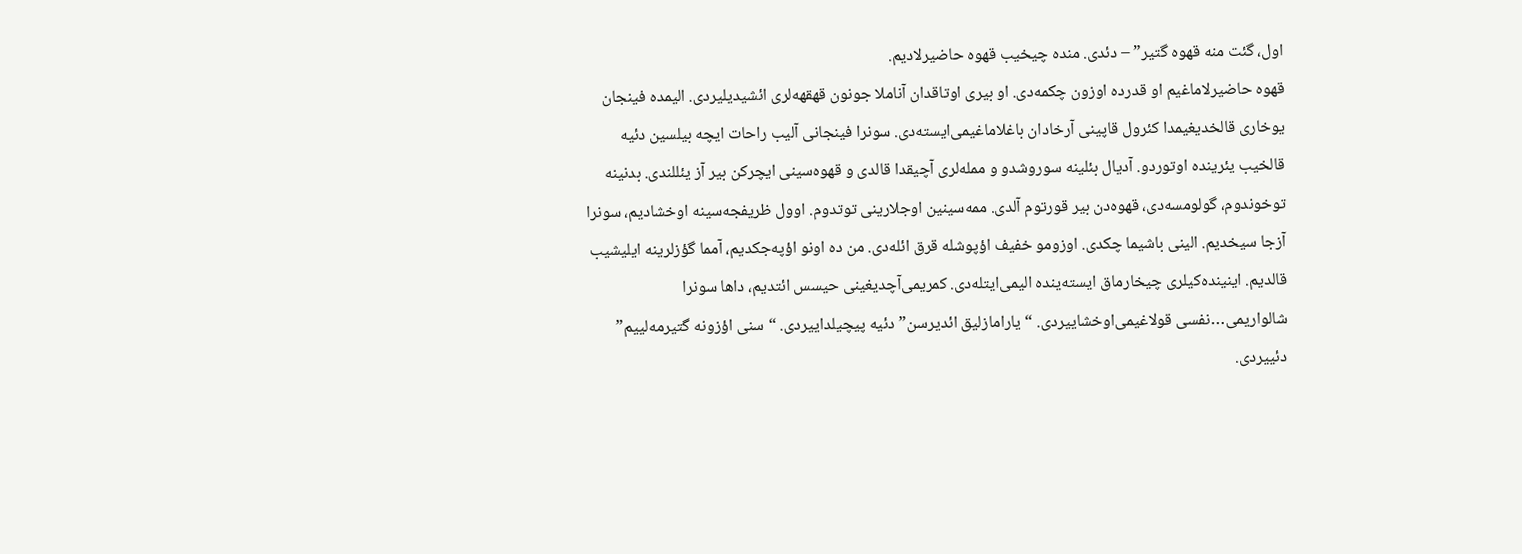اول، گئت منه قهوه گتیر” – دئدی. منده چیخیب قهوه حاضیرلادیم.
قهوه حاضیرلاماغیم او قدرده اوزون چکمه‌دی. او بیری اوتاقدان آناملا جونون قهقهه‌لری ائشیدیلیردی. الیمده فینجان یوخاری قالخدیغیمدا کئرول قاپینی آرخادان باغلاماغیمی‌ایسته‌دی. سونرا فینجانی آلیب راحات ایچه بیلسین دئیه قالخیب یئرینده اوتوردو. آدیال بئلینه سوروشدو و ممله‌لری آچیقدا قالدی و قهوه‌سینی ایچرکن بیر آز یئللندی. بدنینه توخوندوم، گولومسه‌دی، قهوه‌دن بیر قورتوم آلدی. ممه‌سینین اوجلارینی توتدوم. اوول ظریفجه‌سینه اوخشادیم، سونرا آزجا ‌سیخدیم. الینی باشیما چکدی. اوزومو خفیف اؤپوشله قرق ائله‌دی. من ده اونو اؤپه‌جکدیم، آمما گؤزلرینه ایلیشیب قالدیم. اینینده‌کیلری چیخارماق ایسته‌ینده الیمی‌ایتله‌دی. کمریمی‌آچدیغینی حیسس ائتدیم، داها سونرا شالواریمی…نفسی قولاغیمی‌اوخشاییردی. “یارامازلیق ائدیرسن” دئیه پیچیلداییردی. “سنی اؤزونه گتیرمه‌لییم” دئییردی.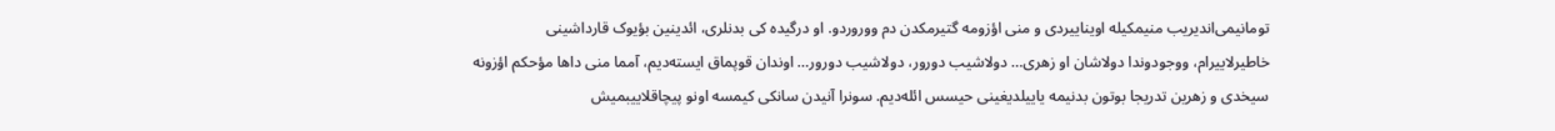تومانیمی‌اندیریب منیمکیله اویناییردی و منی اؤزومه گتیرمکدن دم ووروردو. او درگیده کی بدنلری، ائدینین بؤیوک قارداشینی خاطیرلاییرام، ووجودوندا دولاشان او زهری… دولاشیب دورور، دولاشیب دورور… اوندان قوپماق ایسته‌دیم، آمما منی داها مؤحکم اؤزونه‌ سیخدی و زهرین تدریجا بوتون بدنیمه یاییلدیغینی حیسس ائله‌دیم. سونرا آنیدن سانکی کیمسه اونو پیچاقلاییبمیش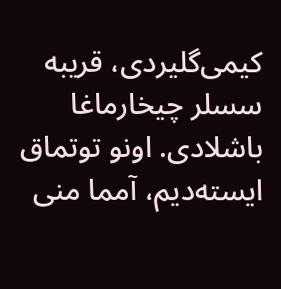کیمی‌گلیردی، قریبه سسلر چیخارماغا باشلادی. اونو توتماق ایسته‌دیم، آمما منی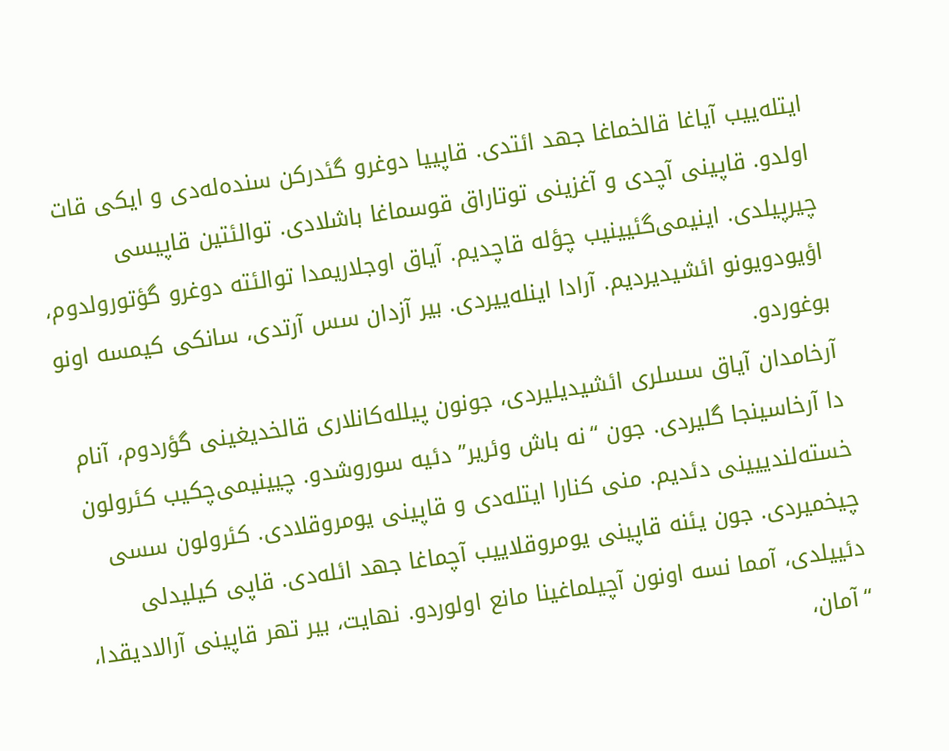ایتله‌ییب آیاغا قالخماغا‌ جهد ائتدی. قاپییا دوغرو گئدرکن سنده‌له‌دی و ایکی قات اولدو. قاپینی آچدی و آغزینی توتاراق قوسماغا باشلادی. توالئتین قاپیسی چیرپیلدی. اینیمی‌گئیینیب چؤله قاچدیم. آیاق اوجلاریمدا توالئته دوغرو گؤتورولدوم، اؤیودویونو ائشیدیردیم. آرادا اینله‌ییردی. بیر آزدان سس آرتدی، سانکی کیمسه اونو بوغوردو.
آرخامدان آیاق سسلری ائشیدیلیردی، جونون پیلله‌کانلاری قالخدیغینی گؤردوم، آنام دا آرخاسینجا گلیردی. جون “نه باش وئریر” دئیه سوروشدو. چیینیمی‌چکیب کئرولون خسته‌لندییینی دئدیم. منی کنارا ایتله‌دی و قاپینی یومروقلادی. کئرولون سسی چیخمیردی. جون یئنه قاپینی یومروقلاییب آچماغا‌ جهد ائله‌دی. قاپی کیلیدلی دئییلدی، آمما نسه اونون آچیلماغینا مانع اولوردو. نهایت، بیر تهر قاپینی آرالادیقدا، “آمان،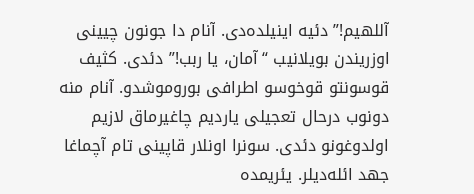آللهیم!” دئیه اینیلده‌دی. آنام دا جونون چیینی اوزریندن بویلانیب “آمان، یا ربب!” دئدی. کثیف قوسونتو قوخوسو اطرافی بوروموشدو. آنام منه دونوب درحال تعجیلی یاردیم چاغیرماق ‌لازیم اولدوغونو دئدی. سونرا اونلار قاپینی تام آچماغا‌ جهد ائله‌دیلر. یئریمده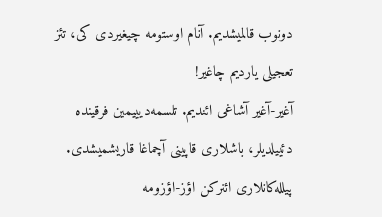دونوب قالمیشدیم. آنام اوستومه چیغیردی کی، تئز تعجیلی یاردیم چاغیر!
آغیر-آغیر آشاغی ائندیم. تلسمه‌دیییمین فرقینده دئییلدیلر، باشلاری قاپینی آچماغا قاریشمیشدی. پیلله‌کانلاری ائنرکن اؤز-اؤزومه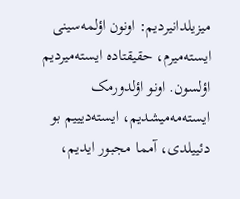میزیلدانیردیم: اونون اؤلمه‌سینی ایسته‌میرم، حقیقتا‌ده ایسته‌میردیم اؤلسون. اونو اؤلدورمک ایسته‌مه‌میشدیم، ایسته‌دیییم بو دئییلدی، آمما مجبور ایدیم،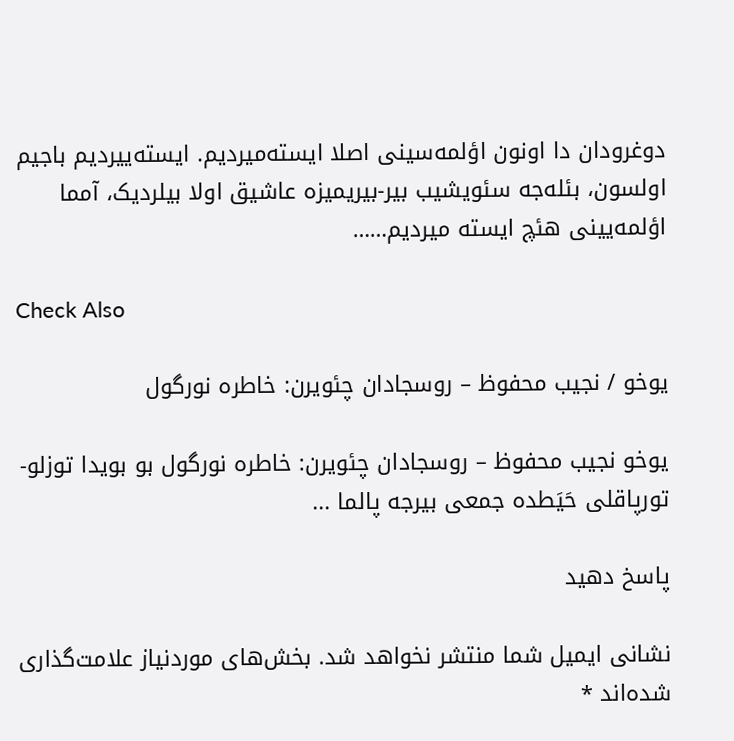دوغرودان دا اونون اؤلمه‌سینی اصلا ایسته‌میردیم. ایسته‌ییردیم باجیم اولسون، بئله‌جه سئویشیب بیر-بیریمیزه عاشیق اولا بیلردیک، آمما اؤلمه‌یینی هئچ ایسته میردیم……

Check Also

یوخو / نجیب محفوظ – روسجادان چئویرن: خاطره نورگول

یوخو نجیب محفوظ – روسجادان چئویرن: خاطره نورگول بو بویدا توزلو-تورپاقلی حَیَطده جمعی بیرجه پالما ...

پاسخ دهید

نشانی ایمیل شما منتشر نخواهد شد. بخش‌های موردنیاز علامت‌گذاری شده‌اند *